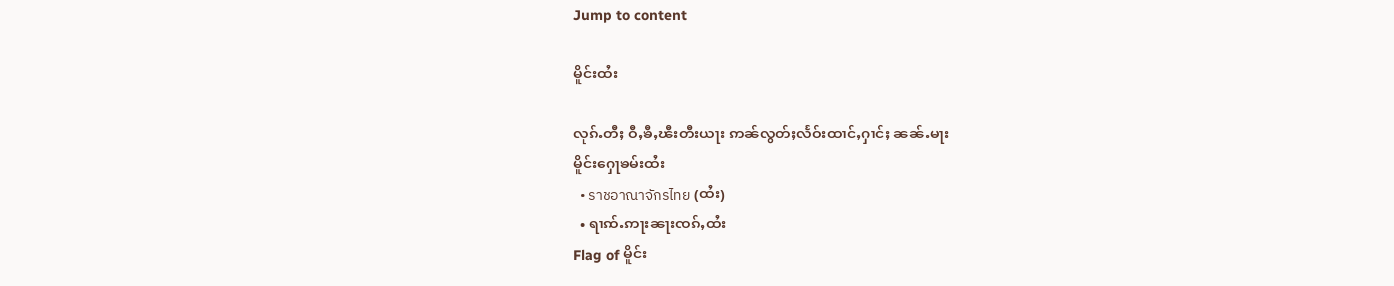Jump to content

မိူင်းထႆး

လုၵ်ႉတီႈ ဝီႇၶီႇၽီးတီးယႃး ဢၼ်လွတ်ႈလႅဝ်းထၢင်ႇႁၢင်ႈ ၼၼ်ႉမႃး
မိူင်းႁေႃၶမ်းထႆး
  • ราชอาณาจักรไทย (ထႆး)
  • ရၢꩡ်ႉဢႃးၼႃးၸၵ်ႇထႆး
Flag of မိူင်း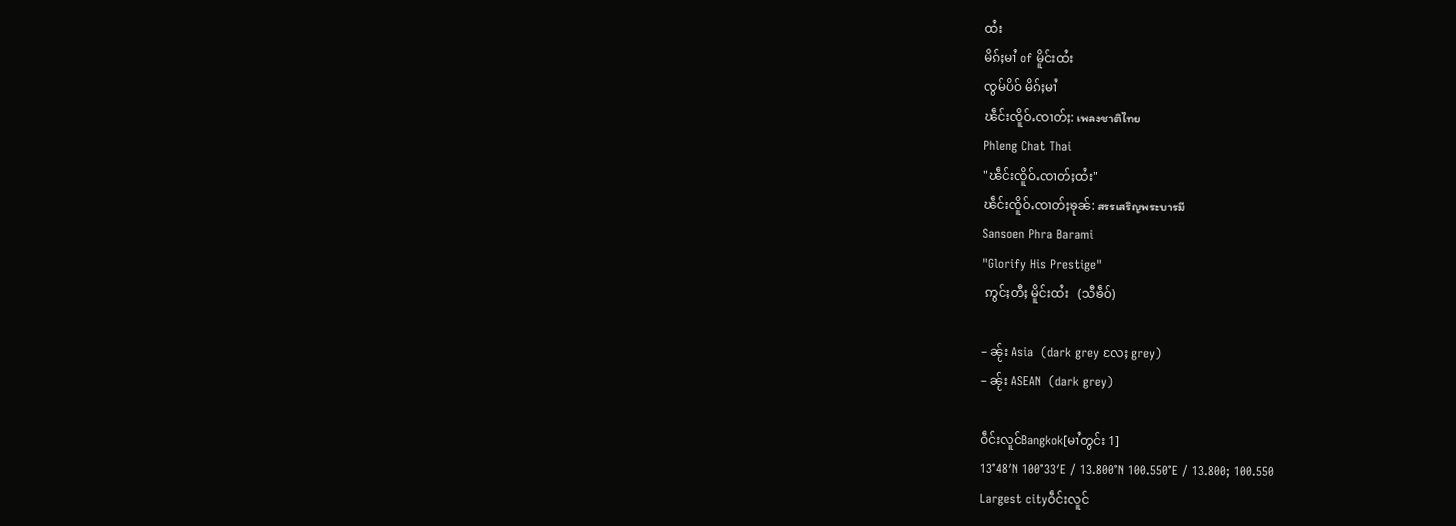ထႆး
မိၵ်ႈမၢႆ of မိူင်းထႆး
ၸွမ်ပိဝ် မိၵ်ႈမၢႆ
ၽဵင်းၸိူဝ်ႉၸၢတ်ႈ: เพลงชาติไทย
Phleng Chat Thai
"ၽဵင်းၸိူဝ်ႉၸၢတ်ႈထႆး"
ၽဵင်းၸိူဝ်ႉၸၢတ်ႈၶုၼ်: สรรเสริญพระบารมี
Sansoen Phra Barami
"Glorify His Prestige"
 ဢွင်ႈတီႈ မိူင်းထႆး   (သီၶဵဝ်)

– ၼႂ်း Asia  (dark grey လႄႈ grey)
– ၼႂ်း ASEAN  (dark grey)

ဝဵင်းလူင်Bangkok[မၢႆတွင်း 1]
13°48′N 100°33′E / 13.800°N 100.550°E / 13.800; 100.550
Largest cityဝဵင်းလူင်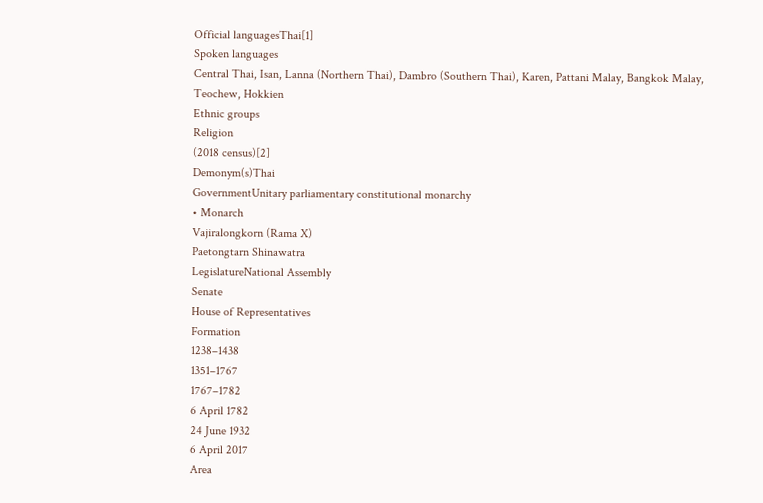Official languagesThai[1]
Spoken languages
Central Thai, Isan, Lanna (Northern Thai), Dambro (Southern Thai), Karen, Pattani Malay, Bangkok Malay, Teochew, Hokkien
Ethnic groups
Religion
(2018 census)[2]
Demonym(s)Thai
GovernmentUnitary parliamentary constitutional monarchy
• Monarch
Vajiralongkorn (Rama X)
Paetongtarn Shinawatra
LegislatureNational Assembly
Senate
House of Representatives
Formation
1238–1438
1351–1767
1767–1782
6 April 1782
24 June 1932
6 April 2017
Area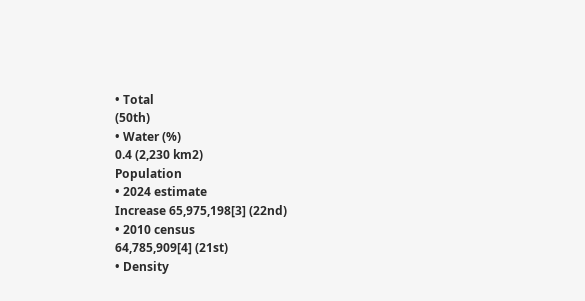• Total
(50th)
• Water (%)
0.4 (2,230 km2)
Population
• 2024 estimate
Increase 65,975,198[3] (22nd)
• 2010 census
64,785,909[4] (21st)
• Density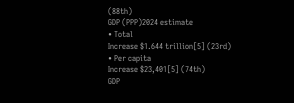(88th)
GDP (PPP)2024 estimate
• Total
Increase $1.644 trillion[5] (23rd)
• Per capita
Increase $23,401[5] (74th)
GDP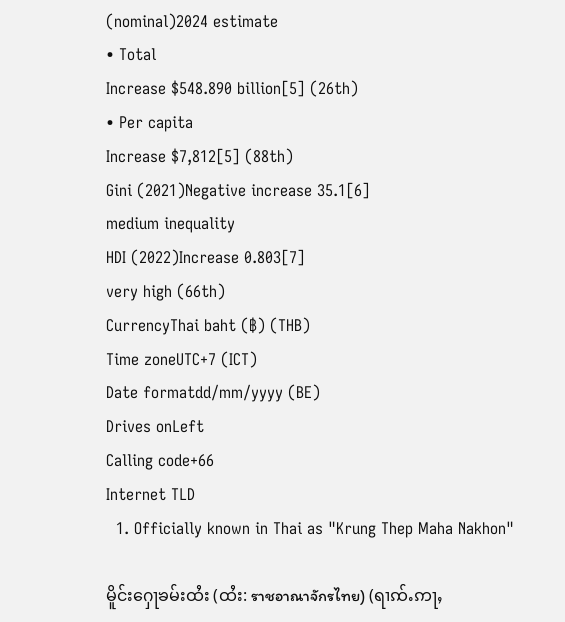(nominal)2024 estimate
• Total
Increase $548.890 billion[5] (26th)
• Per capita
Increase $7,812[5] (88th)
Gini (2021)Negative increase 35.1[6]
medium inequality
HDI (2022)Increase 0.803[7]
very high (66th)
CurrencyThai baht (฿) (THB)
Time zoneUTC+7 (ICT)
Date formatdd/mm/yyyy (BE)
Drives onLeft
Calling code+66
Internet TLD
  1. Officially known in Thai as "Krung Thep Maha Nakhon"

မိူင်းႁေႃၶမ်းထႆး (ထႆး: ราชอาณาจักรไทย) (ရၢꩡ်ႉဢႃႇ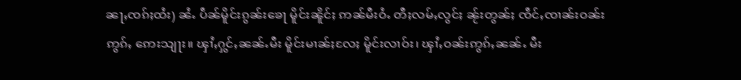ၼႃႇၸၵ်ႈထႆး) ၼႆႉ ပဵၼ်မိူင်းၵွၼ်းၶေႃ မိူင်းၼိူင်ႈ ဢၼ်မီးဝႆႉ တီႈလမ်ႇလွင်ႈ ၼႂ်းတွၼ်ႈ ၸဵင်ႇၸၢၼ်းဝၼ်းဢွၵ်ႇ ဢေးသျႃး။ ၾၢႆႇႁွင်ႇၼၼ်ႉမီး မိူင်းမၢၼ်ႈလႄႈ မိူင်းလၢဝ်း၊ ၾၢႆႇဝၼ်းဢွၵ်ႇၼၼ်ႉ မီး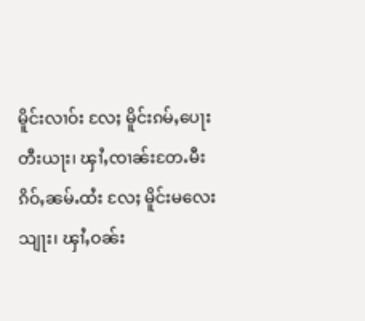မိူင်းလၢဝ်း လႄႈ မိူင်းၵမ်ႇပေႃးတီးယႃး၊ ၾၢႆႇၸၢၼ်းတႄႉမီး ၵိဝ်ႇၼမ်ႉထႆး လႄႈ မိူင်းမလေးသျႃး၊ ၾၢႆႇဝၼ်း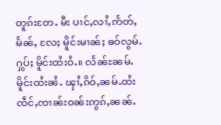တူၵ်းတႄႉ မီး ပၢင်ႇလၢႆႇဢႅတ်ႇမႅၼ်ႇ လႄႈ မိူင်းမၢၼ်ႈ ၶဝ်လွမ်ႉႁွပ်ႈ မိူင်းထႆးဝႆႉ။ လႅၼ်ႊၼမ်ႉမိူင်းထႆးၼႆႉ ၾၢႆႇၵိဝ်ႇၼမ်ႉထႆး ၸဵင်ႇၸၢၼ်းဝၼ်းဢွၵ်ႇၼၼ်ႉ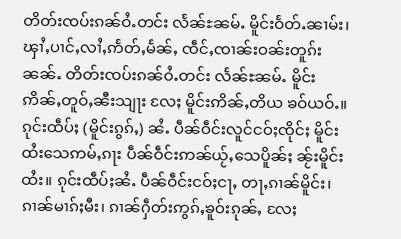တိတ်းၸပ်းၵၼ်ဝႆႉတင်း လႅၼ်ႊၼမ်ႉ မိူင်းဝႅတ်ႉၼၢမ်း၊ ၾၢႆႇပၢင်ႇလၢႆႇဢႅတ်ႇမႅၼ်ႇ ၸဵင်ႇၸၢၼ်းဝၼ်းတူၵ်းၼၼ်ႉ တိတ်းၸပ်းၵၼ်ဝႆႉတင်း လႅၼ်ႊၼမ်ႉ မိူင်းဢိၼ်ႇတူဝ်ႇၼီးသျႃး လႄႈ မိူင်းဢိၼ်ႇတိယ ၶဝ်ယဝ်ႉ။ ၵုင်းထဵပ်ႈ (မိူင်းၵွၵ်ႇ) ၼႆႉ ပဵၼ်ဝဵင်းလူင်ငဝ်ႈၸိုင်ႈ မိူင်းထႆးသေဢမ်ႇၵႃး ပဵၼ်ဝဵင်းဢၼ်ယႂ်ႇသေပိူၼ်ႈ ၼႂ်းမိူင်းထႆး။ ၵုင်းထဵပ်ႈၼႆႉ ပဵၼ်ဝဵင်းငဝ်ႈငႃႇ တႃႇၵၢၼ်မိူင်း၊ ၵၢၼ်မၢၵ်ႈမီး၊ ၵၢၼ်ႁဵတ်းဢွၵ်ႇၶူဝ်းၵုၼ်ႇ လႄႈ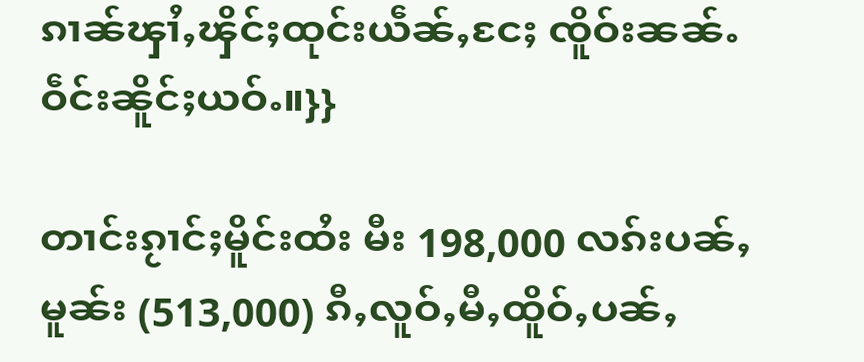ၵၢၼ်ၾၢႆႇၾိင်ႈထုင်းယဵၼ်ႇငႄႈ ၸိူဝ်းၼၼ်ႉ ဝဵင်းၼိူင်ႈယဝ်ႉ။}}

တၢင်းၵႂၢင်ႈမိူင်းထႆး မီး 198,000 လၵ်းပၼ်ႇမူၼ်း (513,000) ၵီႇလူဝ်ႇမီႇထိူဝ်ႇပၼ်ႇ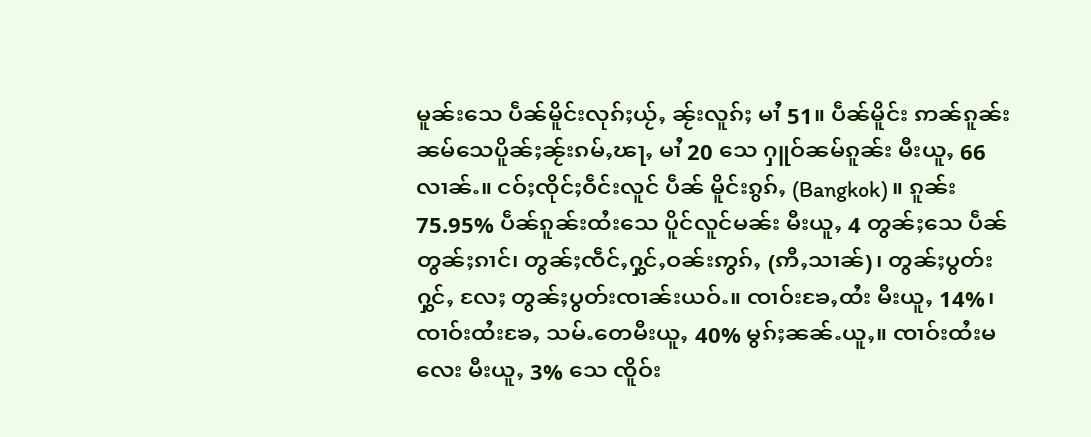မူၼ်းသေ ပဵၼ်မိူင်းလုၵ်ႈယႂ်ႇ ၼႂ်းလူၵ်ႈ မၢႆ 51။ ပဵၼ်မိူင်း ဢၼ်ၵူၼ်းၼမ်သေပိူၼ်ႈၼႂ်းၵမ်ႇၽႃႇ မၢႆ 20 သေ ႁူဝ်ၼမ်ၵူၼ်း မီးယူႇ 66 လၢၼ်ႉ။ ငဝ်ႈၸိုင်ႈဝဵင်းလူင် ပဵၼ် မိူင်းၵွၵ်ႇ (Bangkok)။ ၵူၼ်း 75.95% ပဵၼ်ၵူၼ်းထႆးသေ ပိူင်လူင်မၼ်း မီးယူႇ 4 တွၼ်ႈသေ ပဵၼ်တွၼ်ႈၵၢင်၊ တွၼ်ႈၸဵင်ႇႁွင်ႇဝၼ်းဢွၵ်ႇ (ဢီႇသၢၼ်)၊ တွၼ်ႈပွတ်းႁွင်ႇ လႄႈ တွၼ်ႈပွတ်းၸၢၼ်းယဝ်ႉ။ ၸၢဝ်းၶႄႇထႆး မီးယူႇ 14%၊ ၸၢဝ်းထႆးၶႄႇ သမ်ႉတေမီးယူႇ 40% မွၵ်ႈၼၼ်ႉယူႇ။ ၸၢဝ်းထႆးမလေး မီးယူႇ 3% သေ ၸိူဝ်း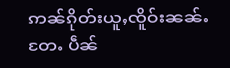ဢၼ်ၵိုတ်းယူႇၸိူဝ်းၼၼ်ႉတႄႉ ပဵၼ်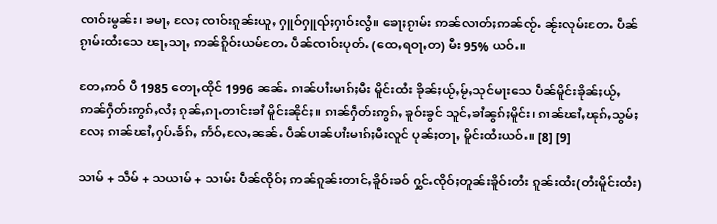ၸၢဝ်းမွၼ်း၊ ၶမႃႇ လႄႈ ၸၢဝ်းၵူၼ်းယူႇ ႁူဝ်ႁူၺ်ႈႁၢဝ်းလွႆ။ ၶေႃႈၵႂၢမ်း ဢၼ်လၢတ်ႈဢၼ်ၸႂ်ႉ ၼႂ်းလုမ်းတႄႉ ပဵၼ်ၵႂၢမ်းထႆးသေ ၽႃႇသႃႇ ဢၼ်ၵိူဝ်းယမ်တႄႉ ပဵၼ်ၸၢဝ်းပုတ်ႉ (ထေႇရဝႃႇတ) မီး 95% ယဝ်ႉ။

တႄႇဢဝ် ပီ 1985 တေႃႇထိုင် 1996 ၼၼ်ႉ ၵၢၼ်ပၢႆးမၢၵ်ႈမီး မိူင်းထႆး ၶိုၼ်ႈယႂ်ႇမႂ်ႇသုင်မႃးသေ ပဵၼ်မိူင်းၶိုၼ်ႈယႂ်ႇ ဢၼ်ႁဵတ်းဢွၵ်ႇလႆႈ ၵုၼ်ႇၵႃႉတၢင်းၶၢႆ မိူင်းၼိုင်ႈ။ ၵၢၼ်ႁဵတ်းဢွၵ်ႇ ၶူဝ်းၶွင် သူင်ႇၶၢႆၼွၵ်ႈမိူင်း၊ ၵၢၼ်ၽၢႆႇၽုၵ်ႇသွမ်ႈ လႄႈ ၵၢၼ်ၽၢႆႇႁပ်ႉၶႅၵ်ႇ ဢႅဝ်ႇလႄႇၼၼ်ႉ ပဵၼ်ပၢၼ်ပၢႆးမၢၵ်ႈမီးလူင် ပုၼ်ႈတႃႇ မိူင်းထႆးယဝ်ႉ။ [8] [9]

သၢမ် + သဵမ် + သယၢမ် + သၢမ်း ပဵၼ်ၸိုဝ်ႈ ဢၼ်ၵူၼ်းတၢင်ႇၶိူဝ်းၶဝ် ႁွင်ႉၸိုဝ်ႈတူၼ်းၶိူဝ်းတႆး ၵူၼ်းထႆး(တႆးမိူင်းထႆး)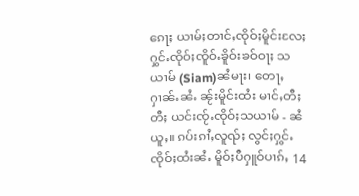ၵေႃႈ ယၢမ်ႈတၢင်ႇၸိုဝ်ႈမိူင်းလႄႈ ႁွင်ႉၸိုဝ်ႈၸိူဝ်ႉၶိူဝ်းၶဝ်ဝႃႈ သယၢမ် (Siam)ၼႆမႃး၊ တေႃႇႁၢၼ်ႉၼႆႉ ၼႂ်းမိူင်းထႆး မၢင်ႇတီႈတီႈ ယင်းၸႂ်ႉၸိုဝ်ႈသယၢမ် - ၼႆယူႇ။ ၵပ်းၵၢႆႇလူၺ်ႈ လွင်ႈႁွင်ႉၸိုဝ်ႈထႆးၼႆႉ မိူဝ်ႈပီႁူဝ်ပၢၵ်ႇ 14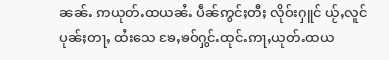ၼၼ်ႉ ဢယုတ်ႉထယၼႆႉ ပဵၼ်ဢွင်ႈတီႈ လိုဝ်းႁူင် ယႂ်ႇလူင် ပုၼ်ႈတႃႇ ထႆးသေ ၶႄႇၶဝ်ႁွင်ႉထုင်ႉဢႃႇယုတ်ႉထယ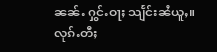ၼၼ်ႉ ႁွင်ႉဝႃႈ သျႅင်းၼႆယူႇ။ လုၵ်ႉတီႈ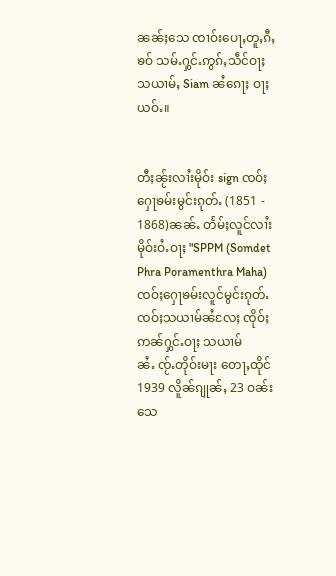ၼၼ်ႈသေ ၸၢဝ်းပေႃႇတူႇၵီႇၶဝ် သမ်ႉႁွင်ႉဢွၵ်ႇသဵင်ဝႃႈ သယၢမ်ႇ Siam ၼႆၵေႃႈ ဝႃႈယဝ်ႉ။


တီႈၼႂ်းလၢႆးမိုဝ်း sign ၸဝ်ႈႁေႃၶမ်းမွင်းၵုတ်ႉ (1851 - 1868)ၼၼ်ႉ တႅမ်ႈလူင်လၢႆးမိုဝ်းဝႆႉဝႃႈ "SPPM (Somdet Phra Poramenthra Maha) ၸဝ်ႈႁေႃၶမ်းလူင်မွင်းၵုတ်ႉ ၸဝ်ႈသယၢမ်ၼႆလႄႈ ၸိုဝ်ႈဢၼ်ႁွင်ႉဝႃႈ သယၢမ်ၼႆႉ ၸႂ်ႉတိုဝ်းမႃး တေႃႇထိုင် 1939 လိူၼ်ၵျုၼ်ႇ 23 ဝၼ်းသေ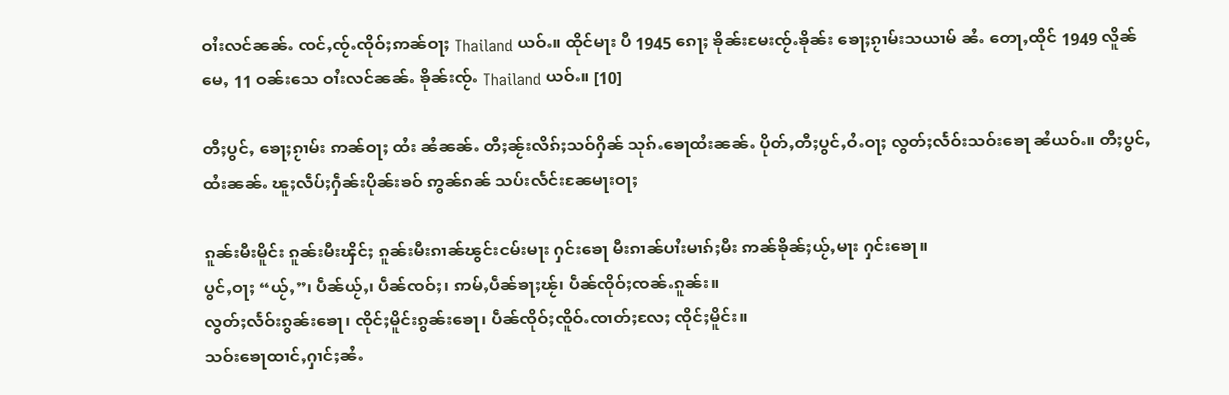ဝၢႆးလင်ၼၼ်ႉ ၸင်ႇၸႂ်ႉၸိုဝ်ႈဢၼ်ဝႃႈ Thailand ယဝ်ႉ။ ထိုင်မႃး ပီ 1945 ၵေႃႈ ၶိုၼ်းမႄးၸႂ်ႉၶိုၼ်း ၶေႃႈၵႂၢမ်းသယၢမ် ၼႆႉ တေႃႇထိုင် 1949 လိူၼ်မေႇ 11 ဝၼ်းသေ ဝၢႆးလင်ၼၼ်ႉ ၶိုၼ်းၸႂ်ႉ Thailand ယဝ်ႉ။ [10]

တီႈပွင်ႇ ၶေႃႈၵႂၢမ်း ဢၼ်ဝႃႈ ထႆး ၼႆၼၼ်ႉ တီႈၼႂ်းလိၵ်ႈသဝ်ႁိၼ် သုၵ်ႉၶေႃထႆးၼၼ်ႉ ပိုတ်ႇတီႈပွင်ႇဝႆႉဝႃႈ လွတ်ႈလႅဝ်းသဝ်းၶေႃ ၼႆယဝ်ႉ။ တီႈပွင်ႇထႆးၼၼ်ႉ ၽူႈလဵပ်ႈႁဵၼ်းပိုၼ်းၶဝ် ဢွၼ်ၵၼ် သပ်းလႅင်းၼႄမႃးဝႃႈ

ၵူၼ်းမီးမိူင်း ၵူၼ်းမီးၾိင်ႈ ၵူၼ်းမီးၵၢၼ်ၽွင်းငမ်းမႃး ႁင်းၶေႃ မီးၵၢၼ်ပၢႆးမၢၵ်ႈမီး ဢၼ်ၶိုၼ်ႈယႂ်ႇမႃး ႁင်းၶေႃ။
ပွင်ႇဝႃႈ “ယႂ်ႇ”၊ ပဵၼ်ယႂ်ႇ၊ ပဵၼ်ၸဝ်ႈ၊ ဢမ်ႇပဵၼ်ၶႃႈၽႂ်၊ ပဵၼ်ၸိုဝ်ႈၸၼ်ႉၵူၼ်း။
လွတ်ႈလႅဝ်းၵွၼ်းၶေႃ၊ ၸိုင်ႈမိူင်းၵွၼ်းၶေႃ၊ ပဵၼ်ၸိုဝ်ႈၸိူဝ်ႉၸၢတ်ႈလႄႈ ၸိုင်ႈမိူင်း။
သဝ်းၶေႃထၢင်ႇႁၢင်ႈၼႆႉ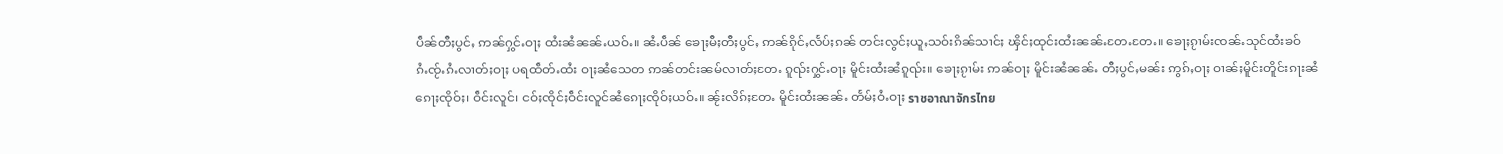ပဵၼ်တီႈပွင်ႇ ဢၼ်ႁွင်ႉဝႃႈ ထႆးၼႆၼၼ်ႉယဝ်ႉ။ ၼႆႉပဵၼ် ၶေႃႈမီႈတီႈပွင်ႇ ဢၼ်ၵိုင်ႇလႅပ်ႈၵၼ် တင်းလွင်ႈယူႇသဝ်းၵိၼ်သၢင်ႈ ၾိင်ႈထုင်းထႆးၼၼ်ႉတႄႉတႄႉ။ ၶေႃႈၵႂၢမ်းၸၼ်ႉသုင်ထႆးၶဝ် ၵႆႉၸႂ်ႉၵႆႉလၢတ်ႈဝႃႈ ပရထဵတ်ႉထႆး ဝႃႈၼႆသေတ ဢၼ်တင်းၼမ်လၢတ်ႈတႄႉ ၵူၺ်းႁွင်ႉဝႃႈ မိူင်းထႆးၼႆၵူၺ်း။ ၶေႃႈၵႂၢမ်း ဢၼ်ဝႃႈ မိူင်းၼႆၼၼ်ႉ တီႈပွင်ႇမၼ်း ဢွၵ်ႇဝႃႈ ဝၢၼ်ႈမိူင်းတိူင်းၵႃးၼႆၵေႃႈၸိုဝ်ႈ၊ ဝဵင်းလူင်၊ ငဝ်ႈၸိုင်ႈဝဵင်းလူင်ၼႆၵေႃႈၸိုဝ်ႈယဝ်ႉ။ ၼႂ်းလိၵ်ႈတႄႉ မိူင်းထႆးၼၼ်ႉ တႅမ်ႈဝႆႉဝႃႈ ราชอาณาจักรไทย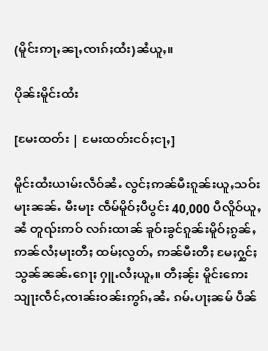(မိူင်းဢႃႇၼႃႇၸၢၵ်ႈထႆး)ၼႆယူႇ။

ပိုၼ်းမိူင်းထႆး

[မႄးထတ်း | မႄးထတ်းငဝ်ႈငႃႇ]

မိူင်းထႆးယၢမ်းလဵဝ်ၼႆႉ လွင်ႈဢၼ်မီးၵူၼ်းယူႇသဝ်းမႃးၼၼ်ႉ မီးမႃး ၸဵမ်မိူဝ်ႈပီပွင်း 40,000 ပီလိူဝ်ယူႇၼႆ တူၺ်းဢဝ် လၵ်းထၢၼ် ၶူဝ်းၶွင်ၵူၼ်းမိူဝ်ႈၵွၼ်ႇ ဢၼ်လႆႈမႃးတီႈ ထမ်ႈလွတ်ႇ ဢၼ်မီးတီႈ မႄႈႁွင်ႈသွၼ်ၼၼ်ႉၵေႃႈ ႁူႉလႆႈယူႇ။ တီႈၼႂ်း မိူင်းဢေးသျႃးၸဵင်ႇၸၢၼ်းဝၼ်းဢွၵ်ႇၼႆႉ ၵမ်ႉပႃႈၼမ် ပဵၼ်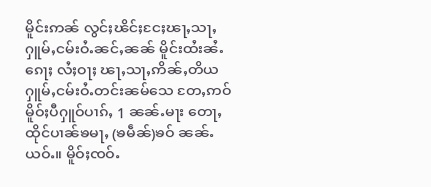မိူင်းဢၼ် လွင်ႈၽိင်ႈငႄႈၽႃႇသႃႇ ႁူမ်ႇငမ်းဝႆႉၼင်ႇၼၼ် မိူင်းထႆးၼႆႉၵေႃႈ လႆႈဝႃႈ ၽႃႇသႃႇဢိၼ်ႇတိယ ႁူမ်ႇငမ်းဝႆႉတင်းၼမ်သေ တႄႇဢဝ် မိူဝ်ႈပီႁူဝ်ပၢၵ်ႇ 1 ၼၼ်ႉမႃး တေႃႇထိုင်ပၢၼ်ၶမႃႇ (ၶမဵၼ်)ၶဝ် ၼၼ်ႉယဝ်ႉ။ မိူဝ်ႈၸဝ်ႉ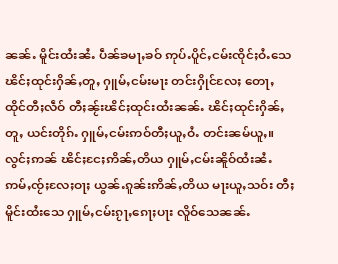ၼၼ်ႉ မိူင်းထႆးၼႆႉ ပဵၼ်ၶမႃႇၶဝ် ဢုပ်ႉပိူင်ႇငမ်းၸိုင်ႈဝႆႉသေ ၽိင်ႈထုင်းႁိၼ်ႇတူႇ ႁူမ်ႇငမ်းမႃး တင်းႁိုင်လႄႈ တေႃႇထိုင်တီႈလဵဝ် တီႈၼႂ်းၽိင်ႈထုင်းထႆးၼၼ်ႉ ၽိင်ႈထုင်းႁိၼ်ႇတူႇ ယင်းတိုၵ်ႉ ႁူမ်ႇငမ်းဢဝ်တီႈယူႇဝႆႉ တင်းၼမ်ယူႇ။ လွင်ႈဢၼ် ၽိင်ႈငႄႈဢိၼ်ႇတိယ ႁူမ်ႇငမ်းၼိူဝ်ထႆးၼႆႉ ဢမ်ႇၸႂ်ႈလႄႈဝႃႈ ယွၼ်ႉၵူၼ်းဢိၼ်ႇတိယ မႃးယူႇသဝ်း တီႈမိူင်းထႆးသေ ႁူမ်ႇငမ်းၵႂႃႇၵေႃႈပႃး လိူဝ်သေၼၼ်ႉ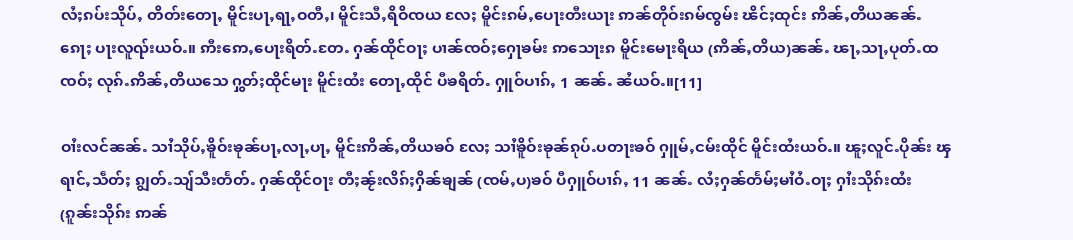လႆႈၵပ်းသိုပ်ႇ တိတ်းတေႃႇ မိူင်းပႃႇရႃႇဝတီႇ၊ မိူင်းသီႇရိဝိၸယ လႄႈ မိူင်းၵမ်ႇပေႃးတီးယႃး ဢၼ်တိုဝ်းၵမ်ၸွမ်း ၽိင်ႈထုင်း ဢိၼ်ႇတိယၼၼ်ႉၵေႃႈ ပႃးလူၺ်းယဝ်ႉ။ ဢီးဢေႇပေႃးရိတ်ႉတႄႉ ႁၼ်ထိုင်ဝႃႈ ပၢၼ်ၸဝ်ႈႁေႃၶမ်း ဢသေႃးၵ မိူင်းမေႃးရိယ (ဢိၼ်ႇတိယ)ၼၼ်ႉ ၽႃႇသႃႇပုတ်ႉထၸဝ်ႈ လုၵ်ႉဢိၼ်ႇတိယသေ ႁွတ်ႈထိုင်မႃး မိူင်းထႆး တေႃႇထိုင် ပီၶရိတ်ႉ ႁူဝ်ပၢၵ်ႇ 1 ၼၼ်ႉ ၼႆယဝ်ႉ။[11]

ဝၢႆးလင်ၼၼ်ႉ သၢႆသိုပ်ႇၶိူဝ်းၶုၼ်ပႃႇလႃႇပႃႇ မိူင်းဢိၼ်ႇတိယၶဝ် လႄႈ သၢႆၶိူဝ်းၶုၼ်ၵုပ်ႉပတႃးၶဝ် ႁူမ်ႇငမ်းထိုင် မိူင်းထႆးယဝ်ႉ။ ၽူႈလူင်ႉပိုၼ်း ၾရၢင်ႇသဵတ်ႈ ၵျွတ်ႉသျ်သီးတႅတ်ႉ ႁၼ်ထိုင်ဝႃး တီႈၼႂ်းလိၵ်ႈႁိၼ်ၶျၼ် (ၸမ်ႇပ)ၶဝ် ပီႁူဝ်ပၢၵ်ႇ 11 ၼၼ်ႉ လႆႈႁၼ်တႅမ်ႈမၢႆဝႆႉဝႃႈ ႁၢႆးသိုၵ်းထႆး (ၵူၼ်းသိုၵ်း ဢၼ်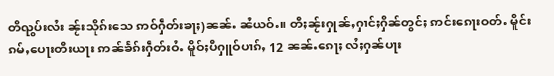တိၺွပ်းလႆး ၼႂ်းသိုၵ်းသေ ဢဝ်ႁဵတ်းၶႃႈ)ၼၼ်ႉ ၼႆယဝ်ႉ။ တီႈၼႂ်းႁုၼ်ႇႁၢင်ႈႁိၼ်တွင်ႈ ဢင်းၵေႃးဝတ်ႉ မိူင်းၵမ်ႇပေႃးတီးယႃး ဢၼ်ၶႅၵ်းႁဵတ်းဝႆႉ မိူဝ်ႈပီႁူဝ်ပၢၵ်ႇ 12 ၼၼ်ႉၵေႃႈ လႆႈႁၼ်ပႃး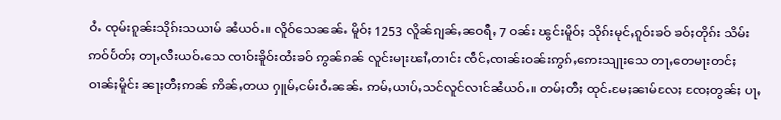ဝႆႉ ၸုမ်းၵူၼ်းသိုၵ်းသယၢမ် ၼႆယဝ်ႉ။ လိူဝ်သေၼၼ်ႉ မိူဝ်ႈ 1253 လိူၼ်ၵျၼ်ႇၼဝရီႇ 7 ဝၼ်း ၽွင်းမိူဝ်ႈ သိုၵ်းမုင်ႇၵူဝ်းၶဝ် ၶဝ်ႈတိုၵ်း သိမ်းဢဝ်ပႅတ်ႈ တႃႇလီးယဝ်ႉသေ ၸၢဝ်းၶိူဝ်းထႆးၶဝ် ဢွၼ်ၵၼ် လူင်းမႃးၽၢႆႇတၢင်း ၸဵင်ႇၸၢၼ်းဝၼ်းဢွၵ်ႇဢေးသျႃးသေ တႃႇတေမႃးတင်ႈဝၢၼ်ႈမိူင်း ၼႃႈတီႈဢၼ် ဢိၼ်ႇတယ ႁူမ်ႇငမ်းဝႆႉၼၼ်ႉ ဢမ်ႇယၢပ်ႇသင်လူင်လၢင်ၼႆယဝ်ႉ။ တမ်ႈတီႈ ထုင်ႉမႄႈၼၢမ်လႄႈ ၸႄႈတွၼ်ႈ ပႃႇ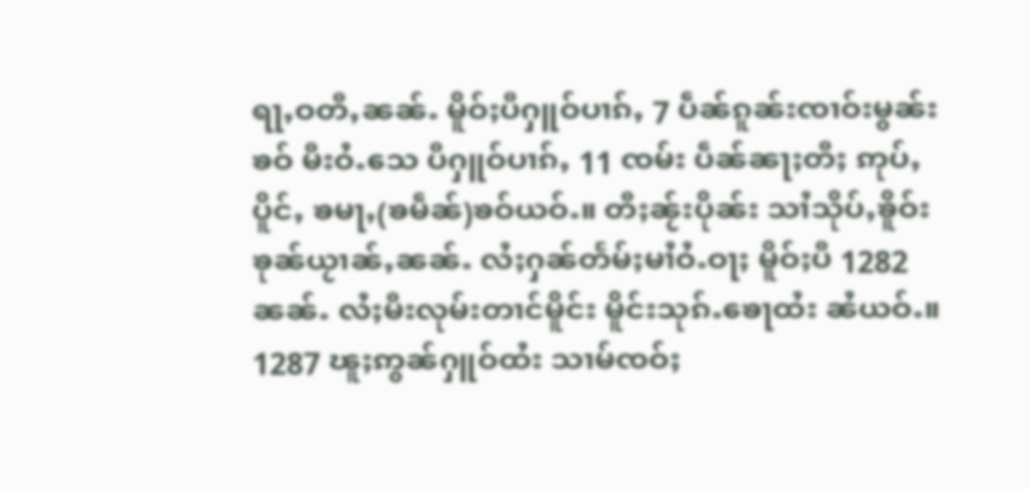ရႃႇဝတီႇၼၼ်ႉ မိူဝ်ႈပီႁူဝ်ပၢၵ်ႇ 7 ပဵၼ်ၵူၼ်းၸၢဝ်းမွၼ်းၶဝ် မီးဝႆႉသေ ပီႁူဝ်ပၢၵ်ႇ 11 ၸမ်း ပဵၼ်ၼႃႈတီႈ ဢုပ်ႇပိူင်ႇ ၶမႃႇ(ၶမဵၼ်)ၶဝ်ယဝ်ႉ။ တီႈၼႂ်းပိုၼ်း သၢႆသိုပ်ႇၶိူဝ်းၶုၼ်ယႂၢၼ်ႇၼၼ်ႉ လႆႈႁၼ်တႅမ်ႈမၢႆဝႆႉဝႃႈ မိူဝ်ႈပီ 1282 ၼၼ်ႉ လႆႈမီးလုမ်းတၢင်မိူင်း မိူင်းသုၵ်ႉၶေႃထႆး ၼႆယဝ်ႉ။ 1287 ၽူႈဢွၼ်ႁူဝ်ထႆး သၢမ်ၸဝ်ႈ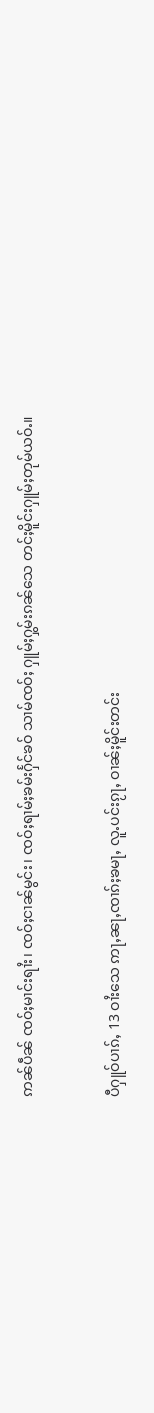ဢၼ်ပဵၼ် ၸဝ်ႈမၢင်းရၢႆး၊ ၸဝ်ႈငၢၼ်မွင်း၊ ၸဝ်ႈရၢမ်ႈၶမ်းႁႅင်ၶဝ် သၢမ်ၸဝ်ႈ ႁူမ်ႈႁွမ်းၵၼ်သေ တင်ႈမိူင်းႁူမ်ႈတုမ်ယဝ်ႉ။


ပီႁူဝ်ပၢၵ်ႇ 13 ဝၢႆးသေ ဢႃႇၼႃႇၸၢၵ်ႈၶမႃႇ လူႉပင်းၵႂႃႇ ဝၢၼ်ႈမိူင်းတင်း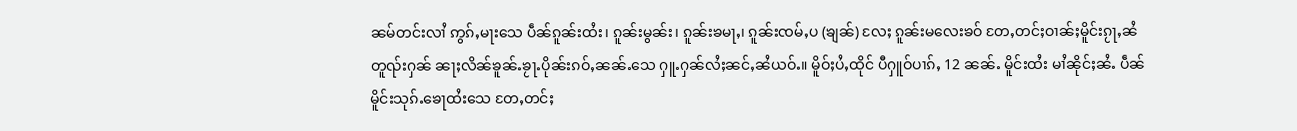ၼမ်တင်းလၢႆ ဢွၵ်ႇမႃးသေ ပဵၼ်ၵူၼ်းထႆး၊ ၵူၼ်းမွၼ်း၊ ၵူၼ်းၶမႃႇ၊ ၵူၼ်းၸမ်ႇပ (ၶျၼ်) လႄႈ ၵူၼ်းမလေးၶဝ် တႄႇတင်ႈဝၢၼ်ႈမိူင်းၵႂႃႇၼႆ တူၺ်းႁၼ် ၼႃႈလိၼ်ၶူၼ်ႉၶႂႃႉပိုၼ်းၵဝ်ႇၼၼ်ႉသေ ႁူႉႁၼ်လႆႈၼင်ႇၼႆယဝ်ႉ။ မိူဝ်ႈပႆႇထိုင် ပီႁူဝ်ပၢၵ်ႇ 12 ၼၼ်ႉ မိူင်းထႆး မၢႆၼိုင်ႈၼႆႉ ပဵၼ်မိူင်းသုၵ်ႉၶေႃထႆးသေ တႄႇတင်ႈ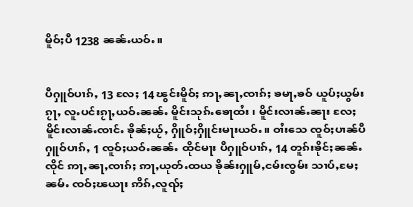မိူဝ်ႈပီ 1238 ၼၼ်ႉယဝ်ႉ။


ပီႁူဝ်ပၢၵ်ႇ 13 လႄႈ 14 ၽွင်းမိူဝ်ႈ ဢႃႇၼႃႇၸၢၵ်ႈ ၶမႃႇၶဝ် ယူပ်ႈယွမ်းၵႂႃႇ လူႉပင်းၵႂႃႇယဝ်ႉၼၼ်ႉ မိူင်းသုၵ်ႉၶေႃထႆး၊ မိူင်းလၢၼ်ႉၼႃး လႄႈ မိူင်းလၢၼ်ႉၸၢင်ႉ ၶိုၼ်ႈယႂ်ႇ ႁိူဝ်ႈႁိူင်းမႃးယဝ်ႉ။ ဝၢႆးသေ ၸူဝ်ႈပၢၼ်ပီႁူဝ်ပၢၵ်ႇ 1 ၸူဝ်ႈယဝ်ႉၼၼ်ႉ ထိုင်မႃး ပီႁူဝ်ပၢၵ်ႇ 14 တူၵ်းၶိုင်ႈၼၼ်ႉၸိုင် ဢႃႇၼႃႇၸၢၵ်ႈ ဢႃႇယုတ်ႉထယ ၶိုၼ်းႁူမ်ႇငမ်းၸွမ်း သၢပ်ႇမႄႈၼမ်ႉ ၸဝ်ႈၽယႃး ဢိၵ်ႇလူၺ်ႈ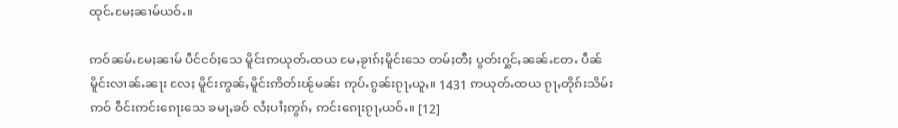ထုင်ႉမႄႈၼၢမ်ယဝ်ႉ။

ဢဝ်ၼမ်ႉမႄႈၼၢမ် ပဵင်ငဝ်ႈသေ မိူင်းဢယုတ်ႉထယ မႄႇၶႂၢၵ်ႈမိူင်းသေ တမ်ႈတီႈ ပွတ်းႁွင်ႇၼၼ်ႉတႄႉ ပဵၼ်မိူင်းလၢၼ်ႉၼႃး လႄႈ မိူင်းဢွၼ်ႇမိူင်းဢိတ်းၽႂ်မၼ်း ဢုပ်ႉၵွၼ်းၵႂႃႇယူႇ။ 1431 ဢယုတ်ႉထယ ၵႂႃႇတိုၵ်းသိမ်းဢဝ် ဝဵင်းဢင်းၵေႃးသေ ၶမႃႇၶဝ် လႆႈပၢႆႈဢွၵ်ႇ ဢင်းၵေႃးၵႂႃႇယဝ်ႉ။ [12]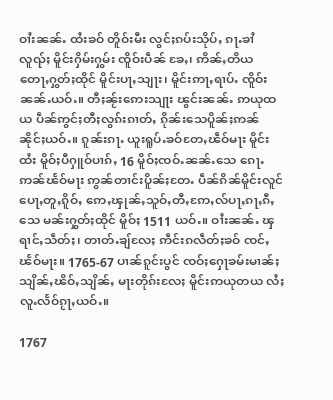ဝၢႆးၼၼ်ႉ ထႆးၶဝ် တိူဝ်းမီး လွင်ႈၵပ်းသိုပ်ႇ ၵႃႉၶၢႆလူၺ်ႈ မိူင်းႁိမ်းႁွမ်း ၸိူဝ်းပဵၼ် ၶႄႇ၊ ဢိၼ်ႇတိယ တေႃႇႁွတ်ႈထိုင် မိူင်းပႃႇသျႃး၊ မိူင်းဢႃႇရၢပ်ႉ ၸိူဝ်းၼၼ်ႉယဝ်ႉ။ တီႈၼႂ်းဢေးသျႃး ၽွင်းၼၼ်ႉ ဢယုထယ ပဵၼ်ဢွင်ႈတီႈလွၵ်းၵၢတ်ႇ ၵိုၼ်းသေပိူၼ်ႈဢၼ်ၼိုင်ႈယဝ်ႉ။ ၵူၼ်းၵႃႉ ယူးရူပ်ႉၶဝ်တႄႇၽဵဝ်မႃး မိူင်းထႆး မိူဝ်ႈပီႁူဝ်ပၢၵ်ႇ 16 မိူဝ်ႈၸဝ်ႉၼၼ်ႉသေ ၵေႃႉဢၼ်ၽႅဝ်မႃး ဢွၼ်တၢင်းပိူၼ်ႈတႄႉ ပဵၼ်ၵိၼ်မိူင်းလူင်ပေႃႇတူႇၵိူဝ်ႇ ဢေႇၾုၼ်ႇသူဝ်ႇတီႇဢႄႇလ်ပႃႇၵႃႇၵီႇသေ မၼ်းႁွတ်ႈထိုင် မိူဝ်ႈ 1511 ယဝ်ႉ။ ဝၢႆးၼၼ်ႉ ၾရၢင်ႇသဵတ်ႈ၊ တၢတ်ႉၶျ်လႄႈ ဢဵင်းၵလဵတ်ႈၶဝ် ၸင်ႇၽႅဝ်မႃး။ 1765-67 ပၢၼ်ၵူင်းပွင် ၸဝ်ႈႁေႃၶမ်းမၢၼ်ႈ သျိၼ်ႇၽိဝ်ႇသျိၼ်ႇ မႃးတိုၵ်းလႄႈ မိူင်းဢယုတယ လႆႈလူႉလႅဝ်ၵႂႃႇယဝ်ႉ။

1767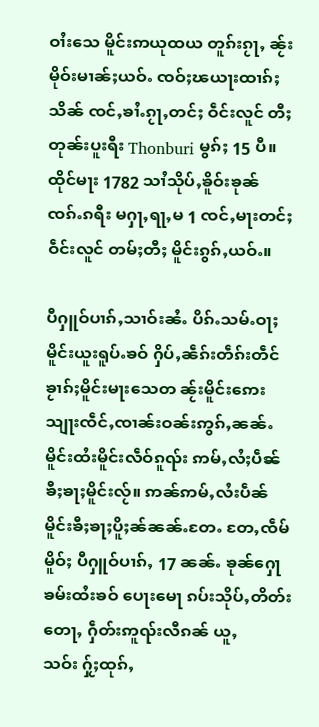ဝၢႆးသေ မိူင်းဢယုထယ တူၵ်းၵႂႃႇ ၼႂ်းမိုဝ်းမၢၼ်ႈယဝ်ႉ ၸဝ်ႈၽယႃးထၢၵ်ႈသိၼ် ၸင်ႇၶၢႆႉၵႂႃႇတင်ႈ ဝဵင်းလူင် တီႈတုၼ်းပူးရီး Thonburi မွၵ်ႈ 15 ပီ။ ထိုင်မႃး 1782 သၢႆသိုပ်ႇၶိူဝ်းၶုၼ် ၸၵ်ႉၵရီး မႁႃႇရႃႇမ 1 ၸင်ႇမႃးတင်ႈဝဵင်းလူင် တမ်ႈတီႈ မိူင်းၵွၵ်ႇယဝ်ႉ။

ပီႁူဝ်ပၢၵ်ႇသၢဝ်းၼႆႉ ပိၵ်ႉသမ်ႉဝႃႈ မိူင်းယူးရူပ်ႉၶဝ် ႁိပ်ႇၼဵၵ်းတဵၵ်းတဵင် ၶႂၢၵ်ႈမိူင်းမႃးသေတ ၼႂ်းမိူင်းဢေးသျႃးၸဵင်ႇၸၢၼ်းဝၼ်းဢွၵ်ႇၼၼ်ႉ မိူင်းထႆးမိူင်းလဵဝ်ၵူၺ်း ဢမ်ႇလႆႈပဵꧣ် ၶီႈၶႃႈမိူင်းလႂ်။ ဢၼ်ဢမ်ႇလႆးပဵၼ် မိူင်းၶီႈၶႃႈပိူႈၼ်ၼၼ်ႉတႄႉ တႄႇၸဵမ်မိူဝ်ႈ ပီႁူဝ်ပၢၵ်ႇ 17 ၼၼ်ႉ ၶုၼ်ႁေႃၶမ်းထႆးၶဝ် ပေႃးမေႃ ၵပ်းသိုပ်ႇတိတ်းတေႃႇ ႁဵတ်းဢူၺ်းလီၵၼ် ယူႇသဝ်း ႁႂ်ႈထုၵ်ႇ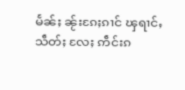မႅၼ်ႈ ၼႂ်းၵႄႈၵၢင် ၾရၢင်ႇသဵတ်ႈ လႄႈ ဢဵင်းၵ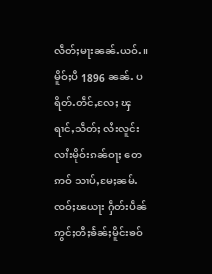လဵတ်ႈမႃးၼၼ်ႉယဝ်ႉ။ မိူဝ်ႈပီ 1896 ၼၼ်ႉ ပရိတ်ႉတဵင်ႇလႄႈ ၾရၢင်ႇသဵတ်ႈ လႆးလူင်းလၢႆးမိုဝ်းၵၼ်ဝႃႈ တေဢဝ် သၢပ်ႇမႄႈၼမ်ႉၸဝ်ႈၽယႃး ႁဵတ်းပဵၼ် ဢွင်ႈတီႈၶႅၼ်ႈမိူင်းၶဝ်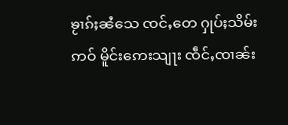ၶႂၢၵ်ႈၼႆသေ ၸင်ႇတေ ႁုပ်ႈသိမ်းဢဝ် မိူင်းဢေးသျႃး ၸဵင်ႇၸၢၼ်း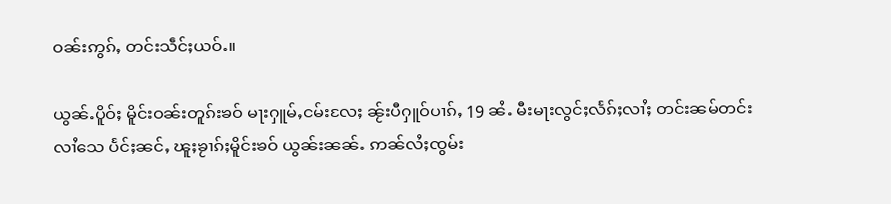ဝၼ်းဢွၵ်ႇ တင်းသဵင်ႈယဝ်ႉ။

ယွၼ်ႉပိူဝ်ႈ မိူင်းဝၼ်းတူၵ်းၶဝ် မႃးႁူမ်ႇငမ်းလႄႈ ၼႂ်းပီႁူဝ်ပၢၵ်ႇ 19 ၼႆႉ မီးမႃးလွင်ႈလႅၵ်ႈလၢႆႈ တင်းၼမ်တင်းလၢႆသေ ပႅင်ႈၼင်ႇ ၽူႈၶႂၢၵ်ႈမိူင်းၶဝ် ယွၼ်းၼၼ်ႉ ဢၼ်လႆႈၸွမ်း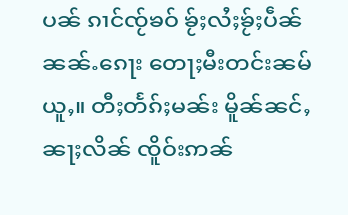ပၼ် ၵၢင်ၸႂ်ၶဝ် ၶႂ်ႈလႆႈၶႂ်ႈပဵၼ်ၼၼ်ႉၵေႃး တေႃႈမီးတင်းၼမ်ယူႇ။ တီႈတႅၵ်ႈမၼ်း မိူၼ်ၼင်ႇ ၼႃႈလိၼ် ၸိူဝ်းဢၼ်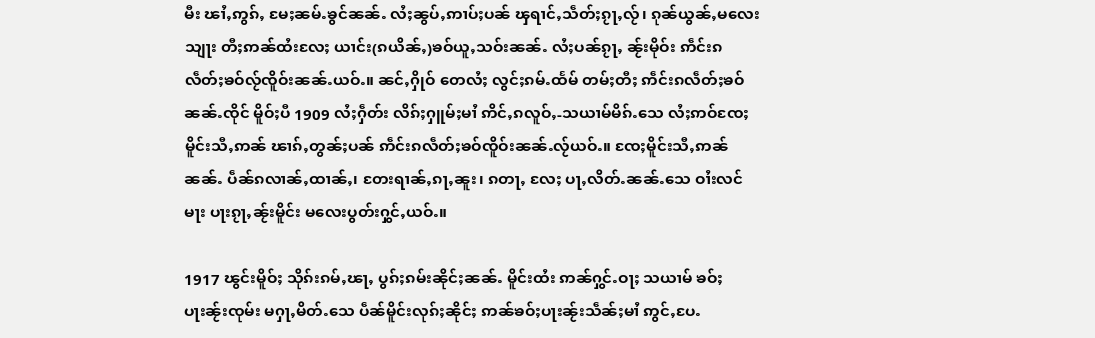မီး ၽၢႆႇဢွၵ်ႇ မႄႈၼမ်ႉၶွင်ၼၼ်ႉ လႆႈၼွပ်ႇဢၢပ်ႈပၼ် ၾရၢင်ႇသဵတ်ႈၵႂႃႇလႂ်၊ ၵုၼ်ယွၼ်ႇမလေးသျႃး တီႈဢၼ်ထႆးလႄႈ ယၢင်း(ၵယိၼ်ႇ)ၶဝ်ယူႇသဝ်းၼၼ်ႉ လႆႈပၼ်ၵႂႃႇ ၼႂ်းမိုဝ်း ဢဵင်းၵလဵတ်ႈၶဝ်လႂ်ၸိူဝ်းၼၼ်ႉယဝ်ႉ။ ၼင်ႇႁိုဝ် တေလႆႈ လွင်ႈၵမ်ႉထႅမ် တမ်ႈတီႈ ဢဵင်းၵလဵတ်ႈၶဝ်ၼၼ်ႉၸိုင် မိူဝ်ႈပီ 1909 လႆႈႁဵတ်း လိၵ်ႈႁူမ်ႈမၢႆ ဢိင်ႇၵလူဝ်ႇ-သယၢမ်မိၵ်ႉသေ လႆႈဢဝ်ၸႄႈမိူင်းသီႇဢၼ် ၽၢၵ်ႇတွၼ်ႈပၼ် ဢဵင်းၵလဵတ်ႈၶဝ်ၸိူဝ်းၼၼ်ႉလႂ်ယဝ်ႉ။ ၸႄႈမိူင်းသီႇဢၼ်ၼၼ်ႉ ပဵၼ်ၵလၢၼ်ႇထၢၼ်ႇ၊ တႄးရၢၼ်ႇၵႃႇၼူး၊ ၵတႃႇ လႄႈ ပႃႇလိတ်ႉၼၼ်ႉသေ ဝၢႆးလင်မႃး ပႃးၵႂႃႇၼႂ်းမိူင်း မလေးပွတ်းႁွင်ႇယဝ်ႉ။

1917 ၽွင်းမိူဝ်ႈ သိုၵ်းၵမ်ႇၽႃႇ ပွၵ်ႈၵမ်းၼိုင်ႈၼၼ်ႉ မိူင်းထႆး ဢၼ်ႁွင်ႉဝႃႈ သယၢမ် ၶဝ်ႈပႃးၼႂ်းၸုမ်း မႁႃႇမိတ်ႉသေ ပဵၼ်မိူင်းလုၵ်ႈၼိုင်ႈ ဢၼ်ၶဝ်ႈပႃးၼႂ်းသဵၼ်ႈမၢႆ ဢွင်ႇပႄႉ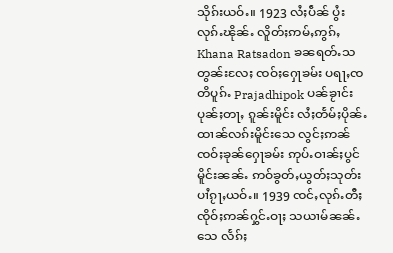သိုၵ်းယဝ်ႉ။ 1923 လႆႈပဵၼ် ပွႆးလုၵ်ႉၽိုၼ်ႉ လိူတ်ႈဢမ်ႇဢွၵ်ႇ Khana Ratsadon ၶၼရတ်ႉသတွၼ်းလႄႈ ၸဝ်ႈႁေႃၶမ်း ပရႃႇၸတိပူၵ်ႉ Prajadhipok ပၼ်ၶႂၢင်းပုၼ်ႈတႃႇ ၵူၼ်းမိူင်း လႆႈတႅမ်ႈပိုၼ်ႉထၢၼ်လၵ်းမိူင်းသေ လွင်ႈဢၼ်ၸဝ်ႈၶုၼ်ႁေႃၶမ်း ဢုပ်ႉဝၢၼ်ႈပွင်မိူင်းၼၼ်ႉ ဢဝ်ၶွတ်ႇယွတ်ႈသုတ်းပၢႆၵႂႃႇယဝ်ႉ။ 1939 ၸင်ႇလုၵ်ႉတီႈ ၸိုဝ်ႈဢၼ်ႁွင်ႉဝႃႈ သယၢမ်ၼၼ်ႉသေ လႅၵ်ႈ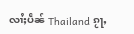လၢႆႈပဵၼ် Thailand ၵႂႃႇ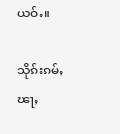ယဝ်ႉ။

သိုၵ်းၵမ်ႇၽႃႇ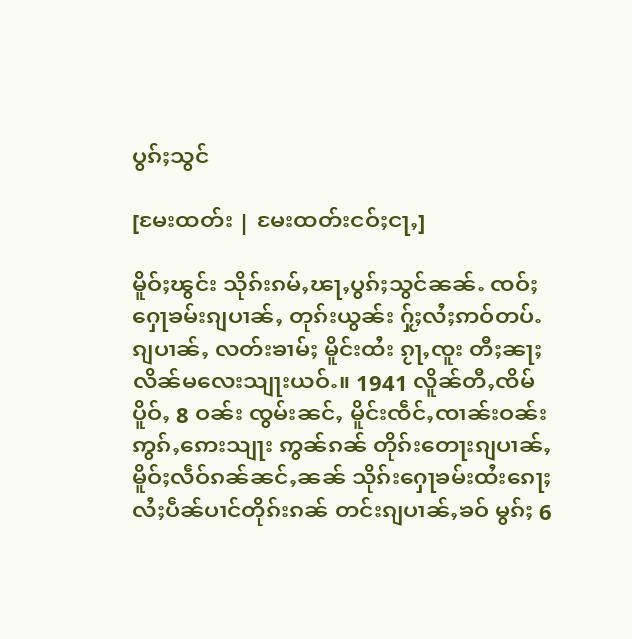ပွၵ်ႈသွင်

[မႄးထတ်း | မႄးထတ်းငဝ်ႈငႃႇ]

မိူဝ်ႈၽွင်း သိုၵ်းၵမ်ႇၽႃႇပွၵ်ႈသွင်ၼၼ်ႉ ၸဝ်ႈႁေႃၶမ်းၵျပၢၼ်ႇ တုၵ်းယွၼ်း ႁႂ်ႈလႆႈဢဝ်တပ်ႉၵျပၢၼ်ႇ လတ်းၶၢမ်ႈ မိူင်းထႆး ၵႂႃႇၸူး တီႈၼႃႈလိၼ်မလေးသျႃးယဝ်ႉ။ 1941 လိူၼ်တီႇၸိမ်ပိူဝ်ႇ 8 ဝၼ်း ၸွမ်းၼင်ႇ မိူင်းၸဵင်ႇၸၢၼ်းဝၼ်းဢွၵ်ႇဢေးသျႃး ဢွၼ်ၵၼ် တိုၵ်းတေႃးၵျပၢၼ်ႇ မိူဝ်ႈလဵဝ်ၵၼ်ၼင်ႇၼၼ် သိုၵ်းႁေႃၶမ်းထႆးၵေႃႈ လႆႈပဵၼ်ပၢင်တိုၵ်းၵၼ် တင်းၵျပၢၼ်ႇၶဝ် မွၵ်ႈ 6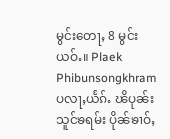မွင်းတေႃႇ 8 မွင်းယဝ်ႉ။ Plaek Phibunsongkhram ပလႃႇယႅၵ်ႉ ၽိပုၼ်းသူင်ၶရမ်း ပိုၼ်ၶၢဝ်ႇ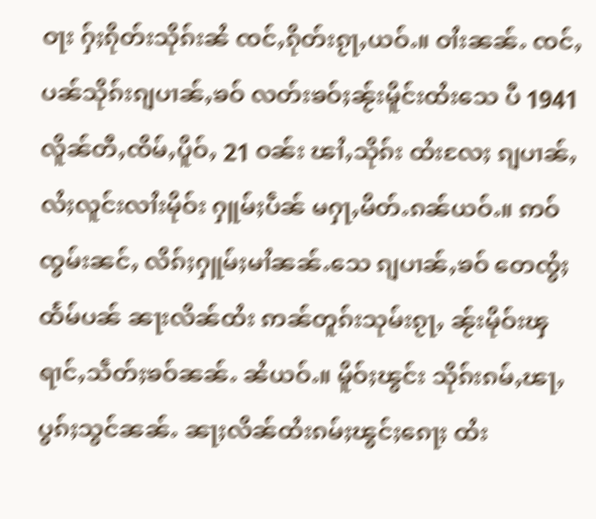ဝႃး ႁ်ႈၵိုတ်းသိုၵ်းၼႆ ၸင်ႇၵိုတ်းၵႂႃႇယဝ်ႉ။ ဝၢႆးၼၼ်ႉ ၸင်ႇပၼ်သိုၵ်းၵျပၢၼ်ႇၶဝ် လတ်းၶဝ်ႈၼႂ်းမိူင်းထႆးသေ ပီ 1941 လိူၼ်တီႇၸိမ်ႇပိူဝ်ႇ 21 ဝၼ်း ၽၢႆႇသိုၵ်း ထႆးလႄႈ ၵျပၢၼ်ႇ လႆႈလူင်းလၢႆးမိုဝ်း ႁူမ်ႈပဵၼ် မႁႃႇမိတ်ႉၵၼ်ယဝ်ႉ။ ဢဝ်ၸွမ်းၼင်ႇ လိၵ်ႈႁူမ်ႈမၢႆၼၼ်ႉသေ ၵျပၢၼ်ႇၶဝ် တေၸွႆႈထႅမ်ပၼ် ၼႃးလိၼ်ထႆး ဢၼ်တူၵ်းသုမ်းၵႂႃႇ ၼႂ်းမိုဝ်းၾရၢင်ႇသဵတ်ႈၶဝ်ၼၼ်ႉ ၼႆယဝ်ႉ။ မိူဝ်ႈၽွင်း သိုၵ်းၵမ်ႇၽႃႇပွၵ်ႈသွင်ၼၼ်ႉ ၼႃႈလိၼ်ထႆးၵမ်ႈၽွင်ႈၵေႃႈ ထႆး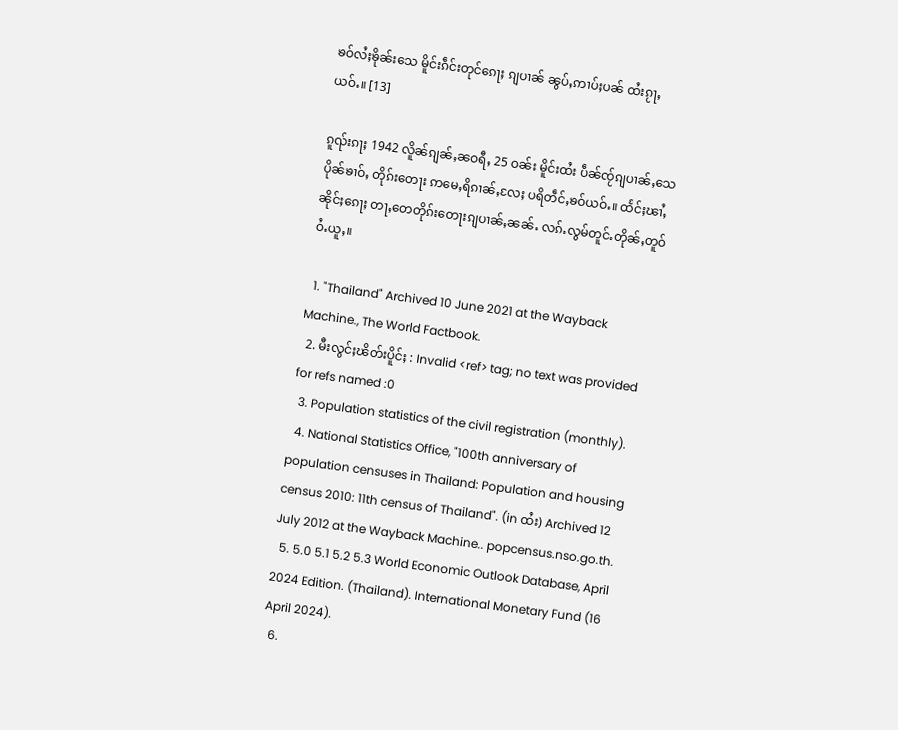ၶဝ်လႆႈၶိုၼ်းသေ မိူင်းၵဵင်းတုင်ၵေႃႈ ၵျပၢၼ် ၼွပ်ႇဢၢပ်ႈပၼ် ထႆးၵႂႃႇယဝ်ႉ။ [13]

ၵူၺ်းၵႃႈ 1942 လိူၼ်ၵျၼ်ႇၼဝရီႇ 25 ဝၼ်း မိူင်းထႆး ပဵၼ်ၸႂ်ၵျပၢၼ်ႇသေ ပိုၼ်ၶၢဝ်ႇ တိုၵ်းတေႃး ဢမေႇရိၵၢၼ်ႇလႄႈ ပရိတဵင်ႇၶဝ်ယဝ်ႉ။ ထႅင်ႈၽၢႆႇၼိုင်ႈၵေႃႈ တႃႇတေတိုၵ်းတေႃးၵျပၢၼ်ႇၼၼ်ႉ လၵ်ႉလွမ်တူင်ႉတိုၼ်ႇတူဝ်ဝႆႉယူႇ။

  1. "Thailand" Archived 10 June 2021 at the Wayback Machine., The World Factbook.
  2. မီးလွင်ႈၽိတ်းပိူင်ႈ : Invalid <ref> tag; no text was provided for refs named :0
  3. Population statistics of the civil registration (monthly).
  4. National Statistics Office, "100th anniversary of population censuses in Thailand: Population and housing census 2010: 11th census of Thailand". (in ထႆး) Archived 12 July 2012 at the Wayback Machine.. popcensus.nso.go.th.
  5. 5.0 5.1 5.2 5.3 World Economic Outlook Database, April 2024 Edition. (Thailand). International Monetary Fund (16 April 2024).
  6.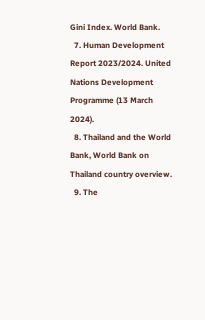Gini Index. World Bank.
  7. Human Development Report 2023/2024. United Nations Development Programme (13 March 2024).
  8. Thailand and the World Bank, World Bank on Thailand country overview.
  9. The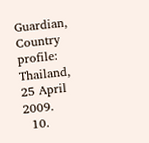Guardian, Country profile: Thailand, 25 April 2009.
  10.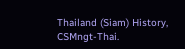Thailand (Siam) History, CSMngt-Thai.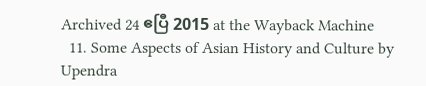Archived 24 ဧပြီ 2015 at the Wayback Machine
  11. Some Aspects of Asian History and Culture by Upendra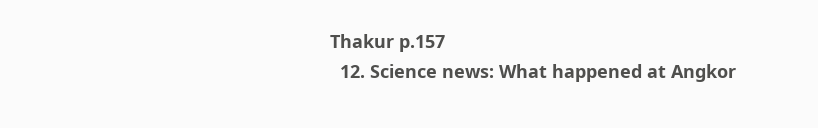Thakur p.157
  12. Science news: What happened at Angkor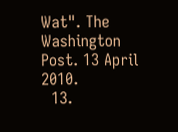Wat". The Washington Post. 13 April 2010.
  13.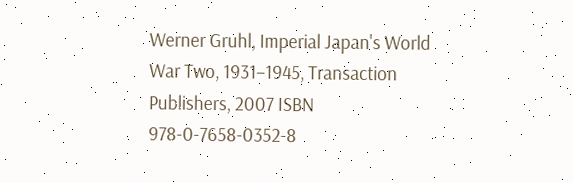Werner Gruhl, Imperial Japan's World War Two, 1931–1945, Transaction Publishers, 2007 ISBN 978-0-7658-0352-8